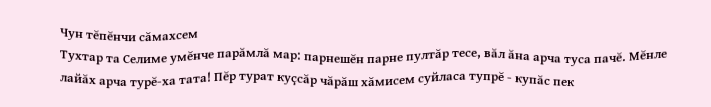Чун тĕпĕнчи сăмахсем
Тухтар та Селиме умĕнче парăмлă мар: парнешĕн парне пултăр тесе, вăл ăна арча туса пачĕ. Мĕнле лайăх арча турĕ-ха тата! Пĕр турат куçсăр чăрăш хăмисем суйласа тупрĕ - купăс пек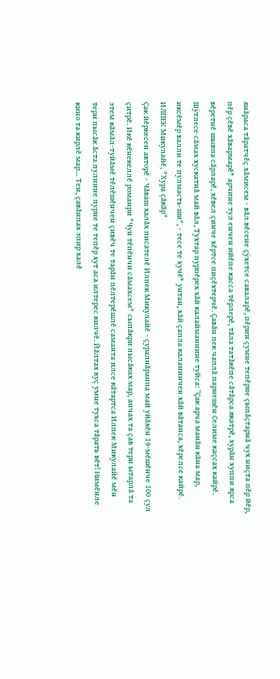янăраса тăратчĕç хăмисем - вăл вĕсене çÿхетсе саваларĕ, пĕрин çумне тепĕрне çыпăçтарнă чух ниçта пĕр йĕр, пĕр çĕвĕ хăвармарĕ* арчине тул енчен ийĕпе касса тĕрлерĕ, тăла татăкĕпе сăтăрса якатрĕ, хурăн хуппи ярса вĕретнĕ шывпа сăрларĕ, хĕвел çинче хĕртсе пиçĕхтерчĕ. Çавăн пек чаплă парнешĕн Селиме каçсах кайрĕ. Шÿтлесе сăмах хускатнă май вăл, Тухтар пурпĕрех хăй калайманнине туйса: "Çак арча манăн кăна мар, иксĕмĕр валли те пулмасть-ши", - тесе те хучĕ* унтан, хăй çапла каланинчен хăй вăтанса, хĕрелсе кайрĕ.
ИЛПЕК Микулайĕ, "Хура çăкăр"
Çак йĕркесен авторĕ - Чăваш халăх писателĕ Илпек Микулайĕ - çуралнăранпа май уйăхĕн 19-мĕшĕнче 100 çул çитрĕ. Икĕ кĕнекеллĕ романри "Чун тĕпĕнчи сăмахсем" сыпăкри пысăках мар, анчах та çав тери ытарлă та этем кăмăл-туйăмĕ тĕлĕшĕнчен çивĕч те тарăн пĕлтерĕшлĕ саманта илсе кăтартса Илпек Микулайĕ мĕн тери пысăк ăста пулнине пурне те тепĕр хут аса илтерес килчĕ. Йăлтах куç умне тухса тăрать вĕт! Нимĕнле кино та кирлĕ мар... Тен, çавăнпах эпир халĕ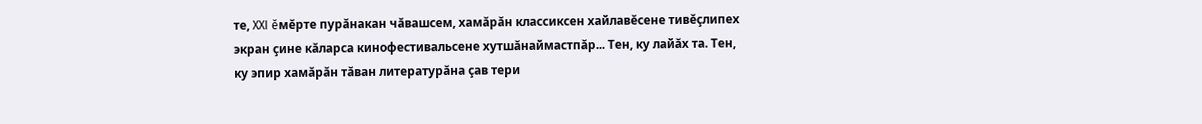те, XXI ĕмĕрте пурăнакан чăвашсем, хамăрăн классиксен хайлавĕсене тивĕçлипех экран çине кăларса кинофестивальсене хутшăнаймастпăр... Тен, ку лайăх та. Тен, ку эпир хамăрăн тăван литературăна çав тери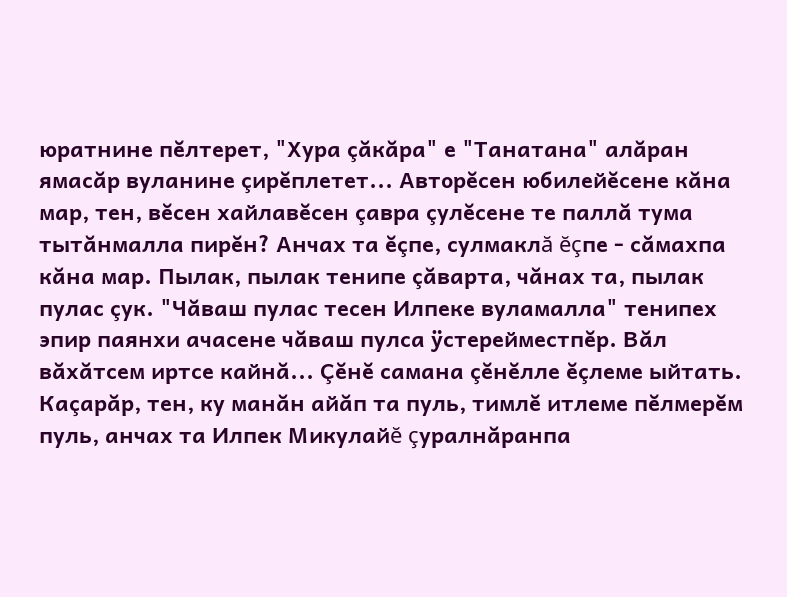юратнине пĕлтерет, "Хура çăкăра" е "Танатана" алăран ямасăр вуланине çирĕплетет... Авторĕсен юбилейĕсене кăна мар, тен, вĕсен хайлавĕсен çавра çулĕсене те паллă тума тытăнмалла пирĕн? Анчах та ĕçпе, сулмаклă ĕçпе - сăмахпа кăна мар. Пылак, пылак тенипе çăварта, чăнах та, пылак пулас çук. "Чăваш пулас тесен Илпеке вуламалла" тенипех эпир паянхи ачасене чăваш пулса ÿстерейместпĕр. Вăл вăхăтсем иртсе кайнă... Çĕнĕ самана çĕнĕлле ĕçлеме ыйтать.
Каçарăр, тен, ку манăн айăп та пуль, тимлĕ итлеме пĕлмерĕм пуль, анчах та Илпек Микулайĕ çуралнăранпа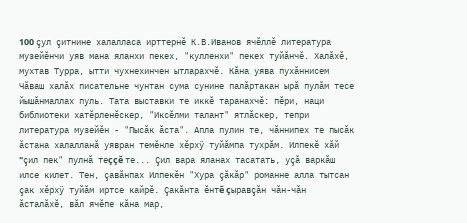100 çул çитнине халалласа ирттернĕ К.В.Иванов ячĕллĕ литература музейĕнчи уяв мана яланхи пекех, "кулленхи" пекех туйăнчĕ. Халăхĕ, мухтав Турра, ытти чухнехинчен ытларахчĕ. Кăна уява пухăннисем Чăваш халăх писательне чунтан сума сунине палăртакан ырă пулăм тесе йышăнмаллах пуль. Тата выставки те иккĕ таранахчĕ: пĕри, наци библиотеки хатĕрленĕскер, "Иксĕлми талант" ятлăскер, тепри литература музейĕн - "Пысăк ăста". Апла пулин те, чăннипех те пысăк ăстана халалланă уявран темĕнле хĕрхÿ туйăмпа тухрăм. Илпекĕ хăй "çил пек" пулнă теççĕ те... Çил вара яланах тасатать, уçă варкăш илсе килет. Тен, çавăнпах Илпекĕн "Хура çăкăр" романне алла тытсан çак хĕрхÿ туйăм иртсе кайрĕ. Çакăнта ĕнтĕ çыравçăн чăн-чăн ăсталăхĕ, вăл ячĕпе кăна мар,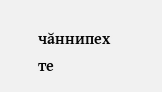чăннипех те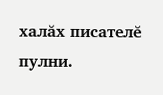халăх писателĕ пулни.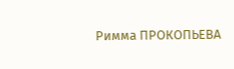Римма ПРОКОПЬЕВА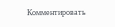Комментировать